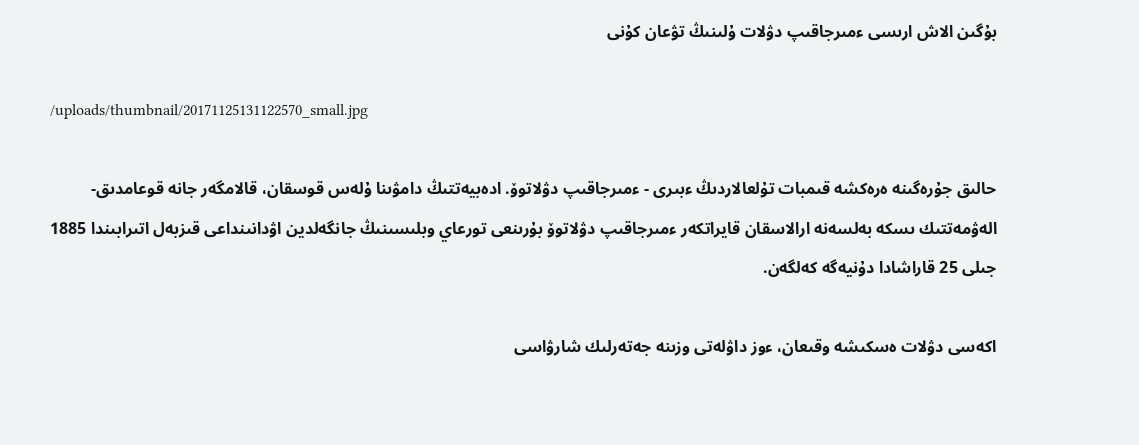بۇگىن الاش ارىسى ءمىرجاقىپ دۋلات ۇلىنىڭ تۋعان كۇنى

/uploads/thumbnail/20171125131122570_small.jpg

حالىق جۇرەگىنە ەرەكشە قىمبات تۇلعالاردىڭ ءبىرى - ءمىرجاقىپ دۋلاتوۆ. ادەبيەتتىڭ دامۋىنا ۇلەس قوسقان، قالامگەر جانە قوعامدىق-الەۋمەتتىك ىسكە بەلسەنە ارالاسقان قايراتكەر ءمىرجاقىپ دۋلاتوۆ بۇرىنعى تورعاي وبلىسىنىڭ جانگەلدين اۋدانىنداعى قىزبەل اتىرابىندا 1885 جىلى 25 قاراشادا دۇنيەگە كەلگەن.

اكەسى دۋلات ەسكىشە وقىعان، ءوز داۋلەتى وزىنە جەتەرلىك شارۋاسى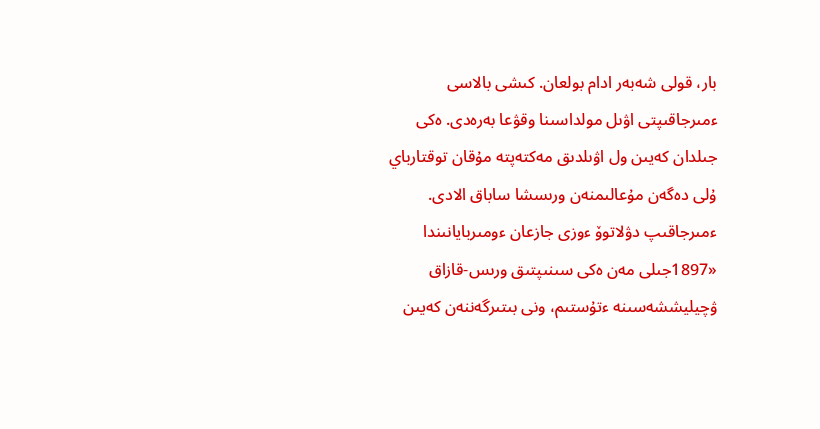بار، قولى شەبەر ادام بولعان. كىشى بالاسى ءمىرجاقىپتى اۋىل مولداسىنا وقۋعا بەرەدى. ەكى جىلدان كەيىن ول اۋىلدىق مەكتەپتە مۇقان توقتارباي ۇلى دەگەن مۇعالىمنەن ورىسشا ساباق الادى. ءمىرجاقىپ دۋلاتوۆ ءوزى جازعان ءومىربايانىندا «1897جىلى مەن ەكى سىنىپتىق ورىس-قازاق ۋچيليششەسىنە ءتۇستىم، ونى بىتىرگەننەن كەيىن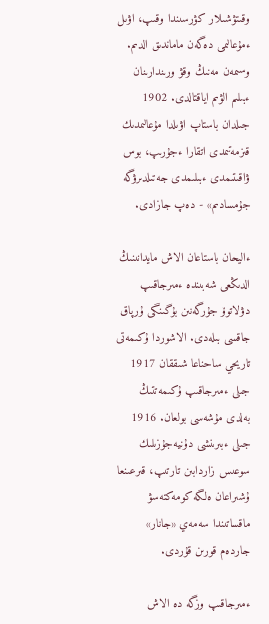وقىتۋشىلار كۋرسىندا وقىپ، اۋىل ءمۇعالىمى دەگەن ماماندىق الدىم. وسىمەن مەنىڭ وقۋ ورىندارىنان ءبىلىم الۋىم اياقتالدى. 1902 جىلدان باستاپ اۋىلدا مۇعالىمدىك قىزمەتىمدى اتقارا ءجۇرىپ، بوس ۋاقىتىمدى ءبىلىمدى جەتىلدىرۋگە جۇمسادىم» - دەپ جازادى.

ءاليحان باستاعان الاش مايدانىنىڭ الدىڭعى شەبىندە ءمىرجاقىپ دۋلاتوۆ جۇرگەنىن بۇگىنگى ۇرپاق جاقسى بىلەدى. الاشوردا ۇكىمەتى تاريحي ساحناعا شىققان 1917 جىلى ءمىرجاقىپ ۇكىمەتتىڭ بەلدى مۇشەسى بولعان. 1916 جىلى ءبىرىنشى دۇنيەجۇزىلىك سوعىس زاردابىن تارتىپ، قىرعىنعا ۇشىراعان ەلگە كومەكتەسۋ ماقساتىندا سەمەي «جانار» جاردەم قورىن قۇردى.

ءمىرجاقىپ وزگە دە الاش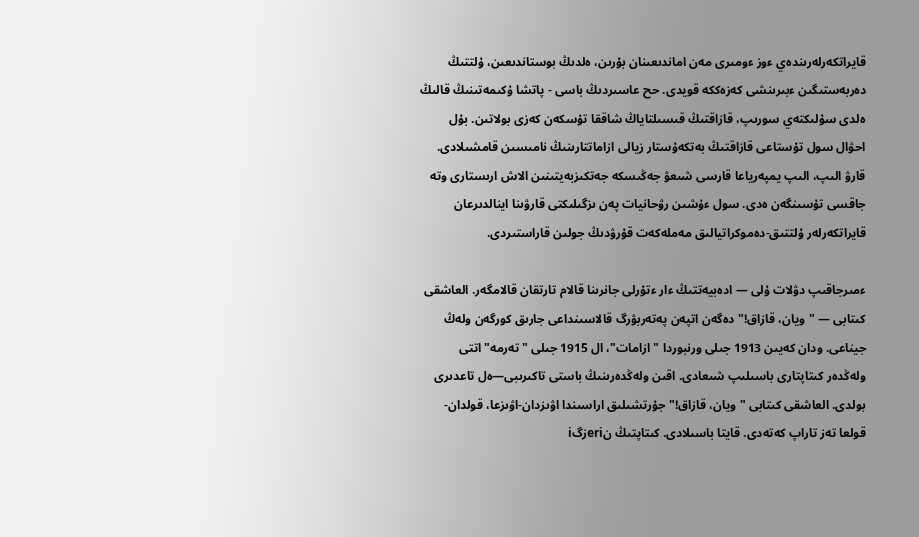قايراتكەرلەرىندەي ءوز ءومىرى مەن اماندىعىنان بۇرىن، ەلدىڭ بوستاندىعىن، ۇلتتىڭ دەربەستىگىن ءبىرىنشى كەزەككە قويدى. حح عاسىردىڭ باسى - پاتشا ۇكىمەتىنىڭ قالىڭ ەلدى سۇلىكتەي سورىپ، قازاقتىڭ قىسىلتاياڭ شاققا تۇسكەن كەزى بولاتىن. بۇل احۋال سول تۇستاعى قازاقتىڭ بەتكەۇستار زيالى ازاماتتارىنىڭ نامىسىن قامشىلادى. قارۋ الىپ، الىپ يمپەرياعا قارسى شىعۋ جەڭىسكە جەتكىزبەيتىنىن الاش ارىستارى وتە جاقسى تۇسىنگەن ەدى. سول ءۇشىن رۋحانيات پەن ىزگىلىكتى قارۋىنا اينالدىرعان قايراتكەرلەر ۇلتتىق-دەموكراتيالىق مەملەكەت قۇرۋدىڭ جولىن قاراستىردى.

ءمىرجاقىپ دۋلات ۇلى — ادەبيەتتىڭ ءار ءتۇرلى جانرىنا قالام تارتقان قالامگەر. العاشقى كىتابى — "ويان، قازاق!" دەگەن اتپەن پەتەربۋرگ قالاسىنداعى جارىق كورگەن ولەڭ جيناعى. ودان كەيىن 1913 جىلى ورنبوردا "ازامات"، ال 1915 جىلى "تەرمە" اتتى ولەڭدەر كىتاپتارى باسىلىپ شىعادى. اقىن ولەڭدەرىنىڭ باستى تاكىرىبى—ەل تاعدىرى بولدى. العاشقى كىتابى "ويان، قازاق!" جۇرتشىلىق اراسىندا اۋىزدان-اۋىزعا، قولدان-قولعا تەز تاراپ كەتەدى. قايتا باسىلادى. كىتاپتىڭ نeriزگi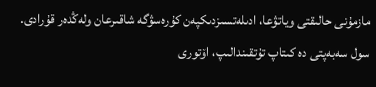مازمۇنى حالىقتى وياتۋعا، ادىلەتسىزدىكپەن كۇرەسۋگە شاقىرعان ولەڭدەر قۇرادى. سول سەبەپتى دە كىتاپ تۇتقىندالىپ، اۆتورى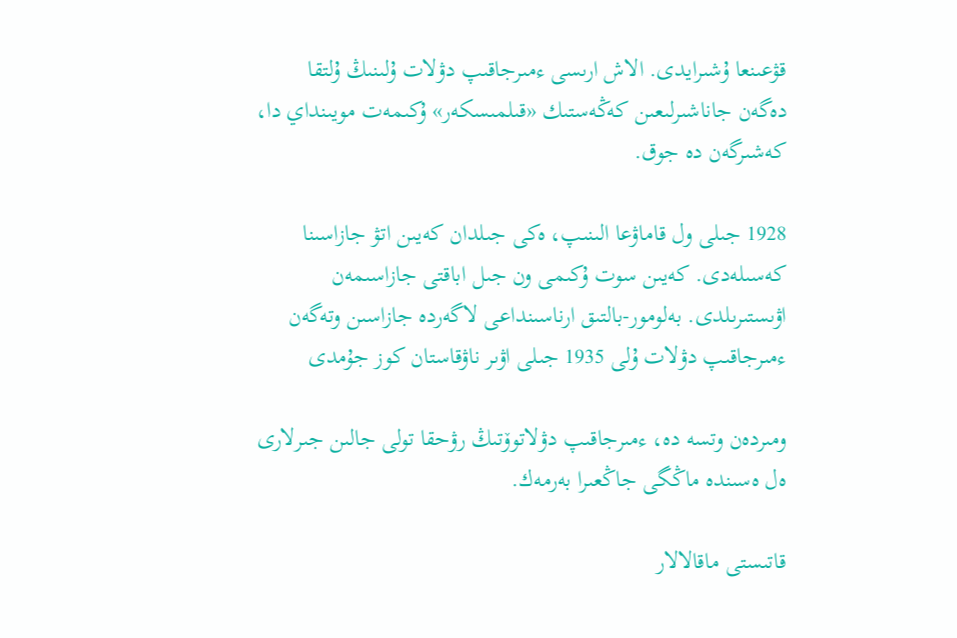قۋعىنعا ۇشىرايدى. الاش ارىسى ءمىرجاقىپ دۋلات ۇلىنىڭ ۇلتقا دەگەن جاناشىرلىعىن كەڭەستىك «قىلمىسكەر» ۇكىمەت مويىنداي دا، كەشىرگەن دە جوق.

1928 جىلى ول قاماۋعا الىنىپ، ەكى جىلدان كەيىن اتۋ جازاسىنا كەسىلەدى. كەيىن سوت ۇكىمى ون جىل اباقتى جازاسىمەن اۋىستىرىلدى. بەلومور-بالتىق ارناسىنداعى لاگەردە جازاسىن وتەگەن ءمىرجاقىپ دۋلات ۇلى 1935 جىلى اۋىر ناۋقاستان كوز جۇمدى

ومىردەن وتسە دە، ءمىرجاقىپ دۋلاتوۆتىڭ رۋحقا تولى جالىن جىرلارى ەل ەسىندە ماڭگى جاڭعىرا بەرمەك.

قاتىستى ماقالالار